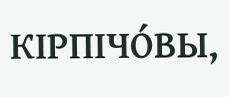КІРПІЧО́ВЫ,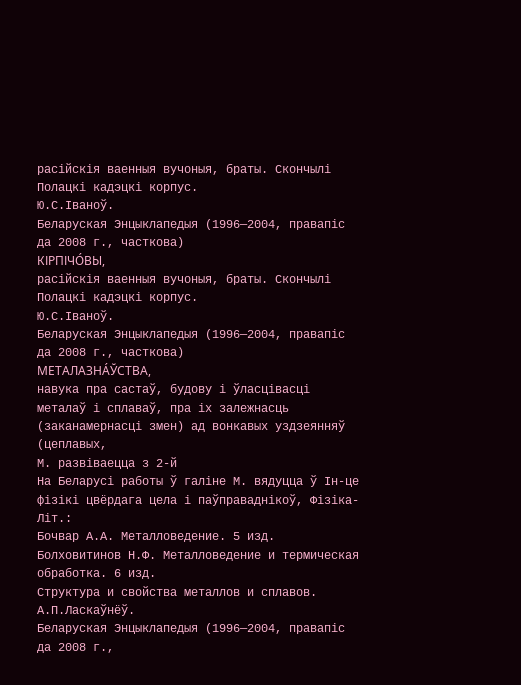расійскія ваенныя вучоныя, браты. Скончылі Полацкі кадэцкі корпус.
Ю.С.Іваноў.
Беларуская Энцыклапедыя (1996—2004, правапіс да 2008 г., часткова)
КІРПІЧО́ВЫ,
расійскія ваенныя вучоныя, браты. Скончылі Полацкі кадэцкі корпус.
Ю.С.Іваноў.
Беларуская Энцыклапедыя (1996—2004, правапіс да 2008 г., часткова)
МЕТАЛАЗНА́ЎСТВА,
навука пра састаў, будову і ўласцівасці металаў і сплаваў, пра іх залежнасць (заканамернасці змен) ад вонкавых уздзеянняў (цеплавых,
М. развіваецца з 2-й
На Беларусі работы ў галіне М. вядуцца ў Ін-це фізікі цвёрдага цела і паўправаднікоў, Фізіка-
Літ.:
Бочвар А.А. Металловедение. 5 изд.
Болховитинов Н.Ф. Металловедение и термическая обработка. 6 изд.
Структура и свойства металлов и сплавов.
А.П.Ласкаўнёў.
Беларуская Энцыклапедыя (1996—2004, правапіс да 2008 г.,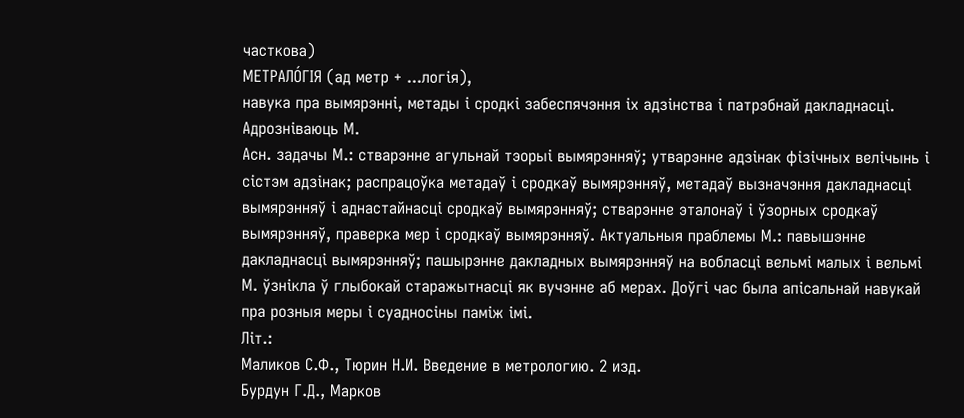часткова)
МЕТРАЛО́ГІЯ (ад метр + ...логія),
навука пра вымярэнні, метады і сродкі забеспячэння іх адзінства і патрэбнай дакладнасці. Адрозніваюць М.
Асн. задачы М.: стварэнне агульнай тэорыі вымярэнняў; утварэнне адзінак фізічных велічынь і сістэм адзінак; распрацоўка метадаў і сродкаў вымярэнняў, метадаў вызначэння дакладнасці вымярэнняў і аднастайнасці сродкаў вымярэнняў; стварэнне эталонаў і ўзорных сродкаў вымярэнняў, праверка мер і сродкаў вымярэнняў. Актуальныя праблемы М.: павышэнне дакладнасці вымярэнняў; пашырэнне дакладных вымярэнняў на вобласці вельмі малых і вельмі
М. ўзнікла ў глыбокай старажытнасці як вучэнне аб мерах. Доўгі час была апісальнай навукай пра розныя меры і суадносіны паміж імі.
Літ.:
Маликов С.Ф., Тюрин Н.И. Введение в метрологию. 2 изд.
Бурдун Г.Д., Марков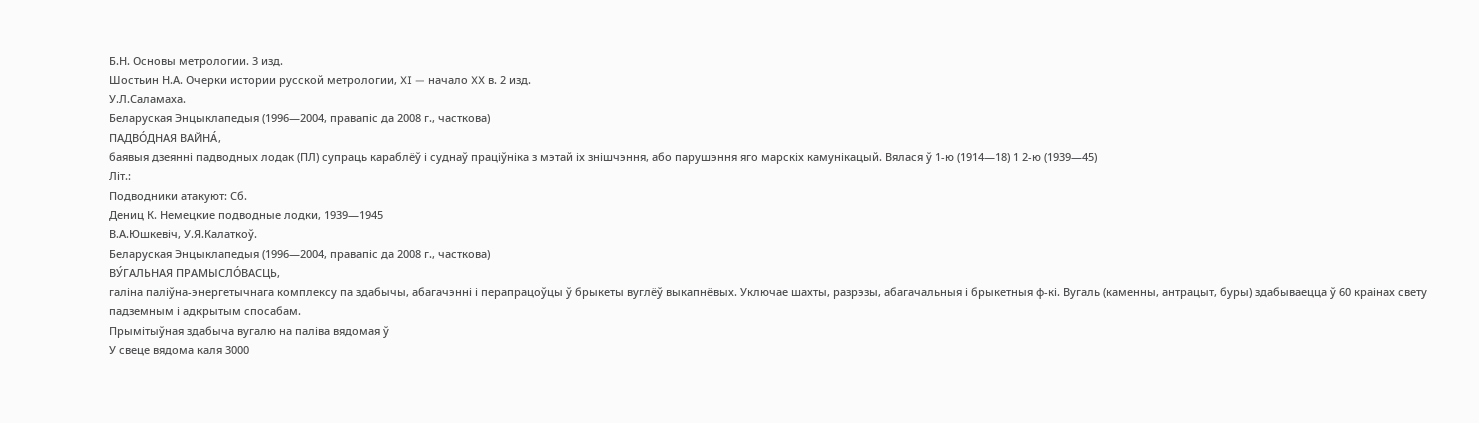Б.Н. Основы метрологии. 3 изд.
Шостьин Н.А. Очерки истории русской метрологии, XI — начало XX в. 2 изд.
У.Л.Саламаха.
Беларуская Энцыклапедыя (1996—2004, правапіс да 2008 г., часткова)
ПАДВО́ДНАЯ ВАЙНА́,
баявыя дзеянні падводных лодак (ПЛ) супраць караблёў і суднаў праціўніка з мэтай іх знішчэння, або парушэння яго марскіх камунікацый. Вялася ў 1-ю (1914—18) 1 2-ю (1939—45)
Літ.:
Подводники атакуют: Сб.
Дениц К. Немецкие подводные лодки, 1939—1945
В.А.Юшкевіч, У.Я.Калаткоў.
Беларуская Энцыклапедыя (1996—2004, правапіс да 2008 г., часткова)
ВУ́ГАЛЬНАЯ ПРАМЫСЛО́ВАСЦЬ,
галіна паліўна-энергетычнага комплексу па здабычы, абагачэнні і перапрацоўцы ў брыкеты вуглёў выкапнёвых. Уключае шахты, разрэзы, абагачальныя і брыкетныя ф-кі. Вугаль (каменны, антрацыт, буры) здабываецца ў 60 краінах свету падземным і адкрытым спосабам.
Прымітыўная здабыча вугалю на паліва вядомая ў
У свеце вядома каля 3000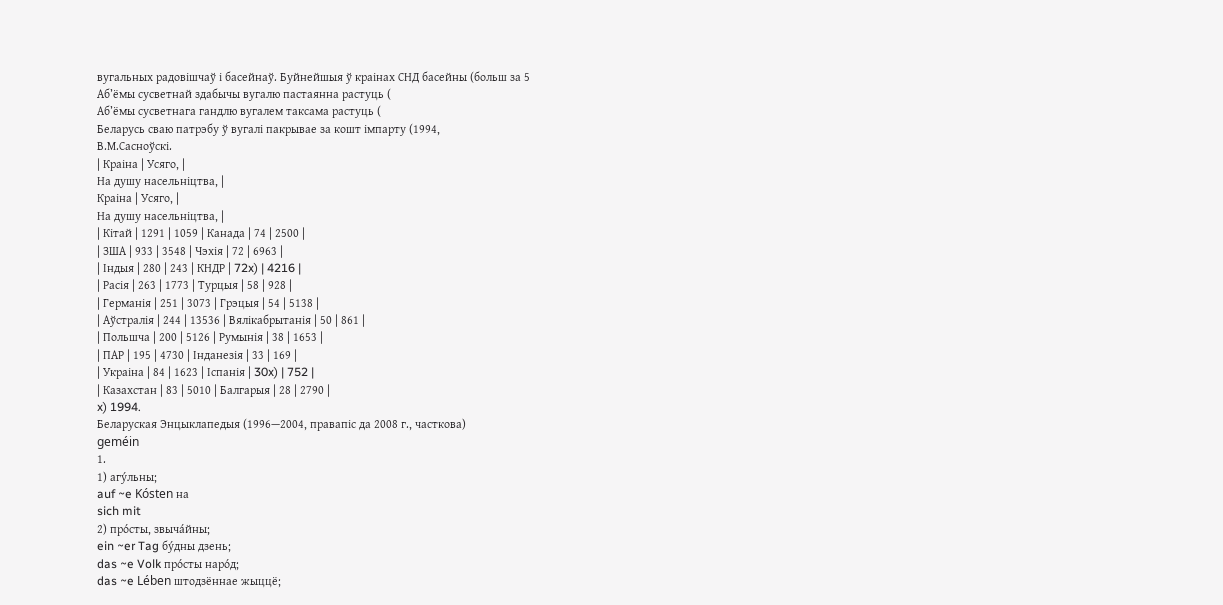вугальных радовішчаў і басейнаў. Буйнейшыя ў краінах СНД басейны (больш за 5
Аб’ёмы сусветнай здабычы вугалю пастаянна растуць (
Аб’ёмы сусветнага гандлю вугалем таксама растуць (
Беларусь сваю патрэбу ў вугалі пакрывае за кошт імпарту (1994,
В.М.Сасноўскі.
| Краіна | Усяго, |
На душу насельніцтва, |
Краіна | Усяго, |
На душу насельніцтва, |
| Кітай | 1291 | 1059 | Канада | 74 | 2500 |
| ЗША | 933 | 3548 | Чэхія | 72 | 6963 |
| Індыя | 280 | 243 | КНДР | 72x) | 4216 |
| Расія | 263 | 1773 | Турцыя | 58 | 928 |
| Германія | 251 | 3073 | Грэцыя | 54 | 5138 |
| Аўстралія | 244 | 13536 | Вялікабрытанія | 50 | 861 |
| Польшча | 200 | 5126 | Румынія | 38 | 1653 |
| ПАР | 195 | 4730 | Інданезія | 33 | 169 |
| Украіна | 84 | 1623 | Іспанія | 30x) | 752 |
| Казахстан | 83 | 5010 | Балгарыя | 28 | 2790 |
x) 1994.
Беларуская Энцыклапедыя (1996—2004, правапіс да 2008 г., часткова)
geméin
1.
1) агу́льны;
auf ~e Kósten на
sich mit
2) про́сты, звыча́йны;
ein ~er Tag бу́дны дзень;
das ~e Volk про́сты наро́д;
das ~e Lében штодзённае жыццё;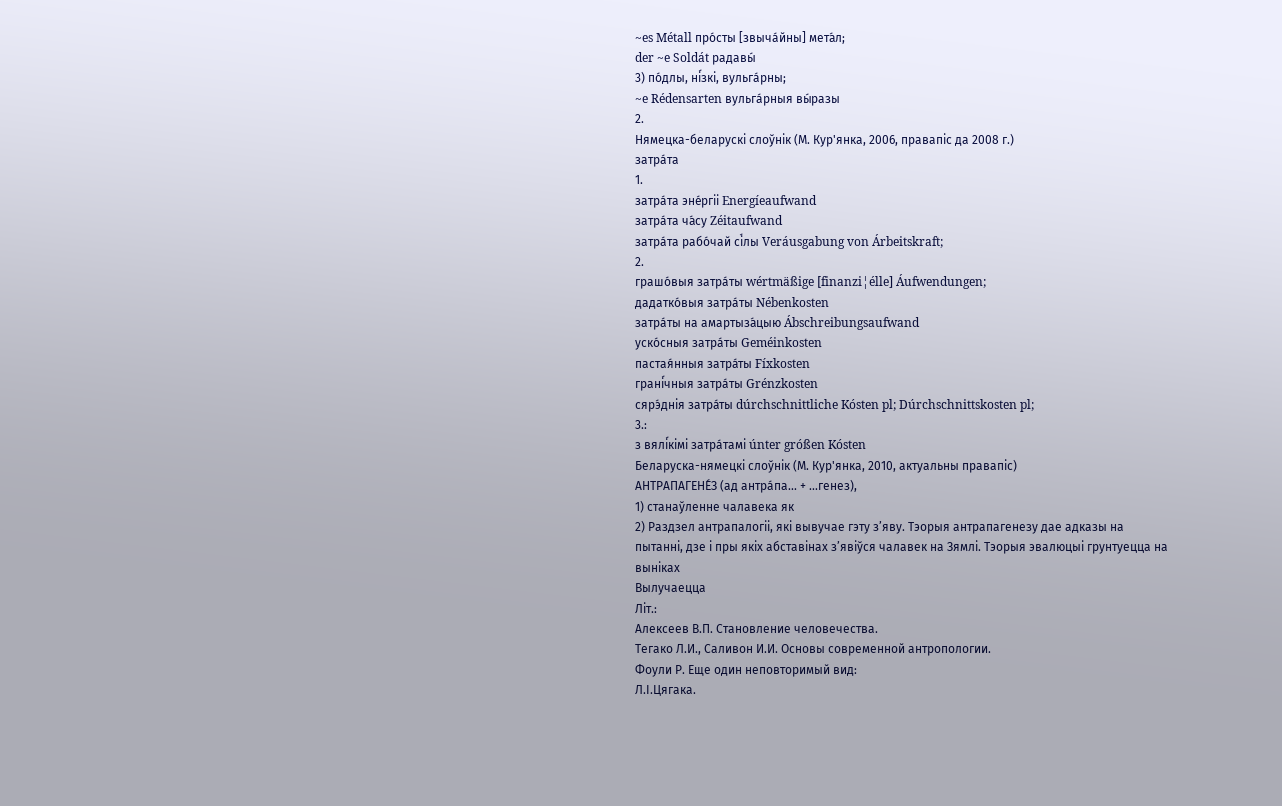~es Métall про́сты [звыча́йны] мета́л;
der ~e Soldát радавы́
3) по́длы, ні́зкі, вульга́рны;
~e Rédensarten вульга́рныя вы́разы
2.
Нямецка-беларускі слоўнік (М. Кур'янка, 2006, правапіс да 2008 г.)
затра́та
1.
затра́та эне́ргіі Energíeaufwand
затра́та ча́су Zéitaufwand
затра́та рабо́чай сі́лы Veráusgabung von Árbeitskraft;
2.
грашо́выя затра́ты wértmäßige [finanzi¦élle] Áufwendungen;
дадатко́выя затра́ты Nébenkosten
затра́ты на амартыза́цыю Ábschreibungsaufwand
уско́сныя затра́ты Geméinkosten
пастая́нныя затра́ты Fíxkosten
грані́чныя затра́ты Grénzkosten
сярэ́днія затра́ты dúrchschnittliche Kósten pl; Dúrchschnittskosten pl;
3.:
з вялі́кімі затра́тамі únter gróßen Kósten
Беларуска-нямецкі слоўнік (М. Кур'янка, 2010, актуальны правапіс)
АНТРАПАГЕНЕ́З (ад антра́па... + ...генез),
1) станаўленне чалавека як
2) Раздзел антрапалогіі, які вывучае гэту з’яву. Тэорыя антрапагенезу дае адказы на пытанні, дзе і пры якіх абставінах з’явіўся чалавек на Зямлі. Тэорыя эвалюцыі грунтуецца на выніках
Вылучаецца
Літ.:
Алексеев В.П. Становление человечества.
Тегако Л.И., Саливон И.И. Основы современной антропологии.
Фоули Р. Еще один неповторимый вид:
Л.І.Цягака.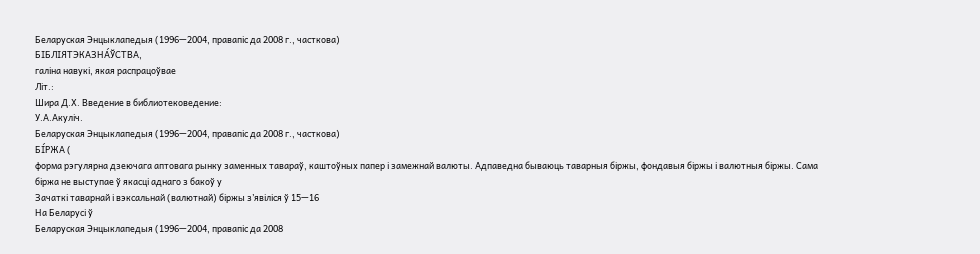Беларуская Энцыклапедыя (1996—2004, правапіс да 2008 г., часткова)
БІБЛІЯТЭКАЗНА́ЎСТВА,
галіна навукі, якая распрацоўвае
Літ.:
Шира Д.Х. Введение в библиотековедение:
У.А.Акуліч.
Беларуская Энцыклапедыя (1996—2004, правапіс да 2008 г., часткова)
БІ́РЖА (
форма рэгулярна дзеючага аптовага рынку заменных тавараў, каштоўных папер і замежнай валюты. Адпаведна бываюць таварныя біржы, фондавыя біржы і валютныя біржы. Сама біржа не выступае ў якасці аднаго з бакоў у
Зачаткі таварнай і вэксальнай (валютнай) біржы з’явіліся ў 15—16
На Беларусі ў
Беларуская Энцыклапедыя (1996—2004, правапіс да 2008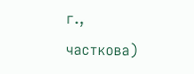г., часткова)